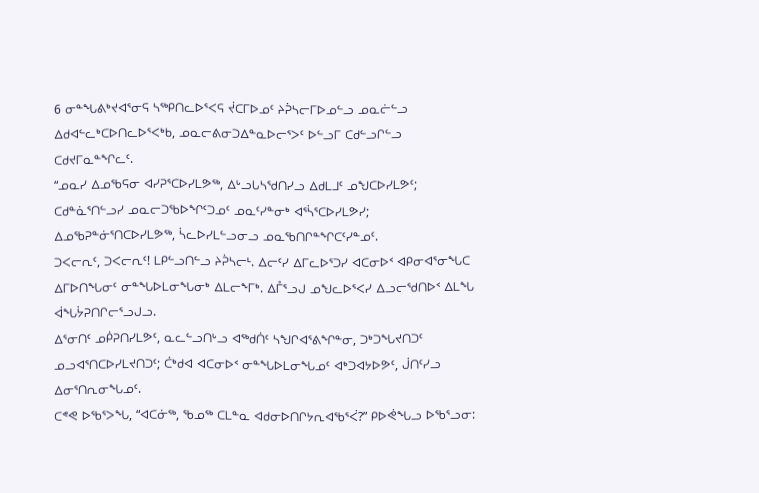6 ᓂᓐᖓᕕᒃᔪᐊᕐᓂᕋ ᓴᖅᑭᑎᓚᐅᕐᐸᕋ ᔫᑕᒥᐅᓄᑦ ᔨᕉᓴᓕᒥᐅᓄᓪᓗ ᓄᓇᓖᓪᓗ ᐃᑯᐊᓪᓚᒃᑕᐅᑎᓚᐅᕐᐸᒃᑲ, ᓄᓇᓕᕕᓂᑐᐃᓐᓇᐅᓕᕐᐳᑦ ᐅᓪᓗᒥ ᑕᑯᓪᓗᒋᓪᓗ ᑕᑯᔪᒥᓇᓐᖏᓚᑦ.
“ᓄᓇᓯ ᐃᓄᖃᕋᓂ ᐊᓯᕈᕐᑕᐅᓯᒪᕗᖅ, ᐃᒡᓗᒐᓴᖁᑎᓯᓗ ᐃᑯᒪᒧᑦ ᓄᖑᑕᐅᓯᒪᕗᑦ; ᑕᑯᓐᓈᕐᑎᓪᓗᓯ ᓄᓇᓕᑐᖃᐅᖏᑦᑐᓄᑦ ᓄᓇᑦᓯᓐᓂᒃ ᐊᕐᓵᕐᑕᐅᓯᒪᕗᓯ; ᐃᓄᖃᕈᓐᓃᕐᑎᑕᐅᓯᒪᕗᖅ, ᓵᓚᐅᓯᒪᓪᓗᓂᓗ ᓄᓇᖃᑎᒋᓐᖏᑕᑦᓯᓐᓄᑦ.
ᑐᐸᓕᕆᑦ, ᑐᐸᓕᕆᑦ! ᒪᑭᓪᓗᑎᓪᓗ ᔨᕉᓴᓕᒻ. ᐃᓕᑦᓯ ᐃᒥᓚᐅᕐᑐᓯ ᐊᑕᓂᐅᑉ ᐊᑭᓂᐊᕐᓂᖓᑕ ᐃᒥᐅᑎᖓᓂᑦ ᓂᓐᖓᐅᒪᓂᖓᓂᒃ ᐃᒪᓕᖕᒥᒃ. ᐃᒤᕐᓗᒍ ᓄᖑᓚᐅᕐᐸᓯ ᐃᓗᓕᖁᑎᐅᑉ ᐃᒪᖓ ᐋᖓᔮᕈᑎᒋᓕᕐᓗᒍᓗ.
ᐃᕐᓂᑎᑦ ᓄᑮᕈᑎᓯᒪᕗᑦ, ᓇᓚᓪᓗᑎᒡᓗ ᐊᖅᑯᑏᑦ ᓴᖑᒋᐊᕐᕕᖏᓐᓂ, ᑐᒃᑐᖓᔪᑎᑐᑦ ᓄᓗᐊᕐᑎᑕᐅᓯᒪᔪᑎᑐᑦ; ᑖᒃᑯᐊ ᐊᑕᓂᐅᑉ ᓂᓐᖓᐅᒪᓂᖓᓄᑦ ᐊᒃᑐᐊᔭᐅᕗᑦ, ᒎᑎᑦᓯᓗ ᐃᓂᕐᑎᕆᓂᖓᓄᑦ.
ᑕᕝᕙ ᐅᖃᕐᐳᖓ, “ᐊᑕᓃᖅ, ᖃᓄᖅ ᑕᒪᓐᓇ ᐊᑯᓂᐅᑎᒋᔭᕆᐊᖃᕐᐹ?” ᑭᐅᕚᖓᓗ ᐅᖃᕐᓗᓂ: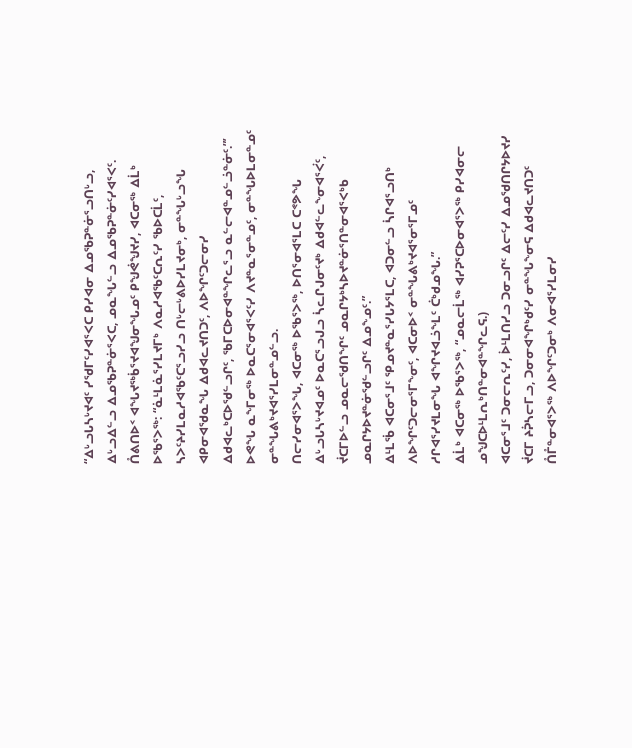“ᐃᒡᓗᒐᓴᒡᔪᐊᑦ ᓯᖁᒥᑦᓯᐊᕐᐸᑕ ᑭᓯᐊᓂ ᐃᓄᖃᕈᓐᓃᕐᓗᑎᒡᓗ, ᐃᒡᓗᐃᓪᓗ ᐃᓄᖃᕈᓐᓃᕐᐸᑕ, ᓄᓇᖓᓪᓗ ᐃᓄᖃᕈᓐᓃᑦᓯᐊᕐᐸᑦ.
ᑍᕕᑎᐅᑉ ᐊᖓᔪᖅᑳᕐᔪᐊᖑᓂᖓᓄᑦ ᑭᖑᕚᖑᔪᓯ, ᐊᑕᓂᖅ ᐃᒫᒃ ᐅᖃᕐᐳᖅ: “ᓈᒻᒪᓈᕐᓯᒪᔪᒥᒃ ᐱᓇᓱᐊᖃᑦᑕᕆᑦᓯ ᖃᐅᑕᒫᑦ, ᓴᐳᑦᔨᓯᒪᓇᓱᐊᖃᑦᑕᕐᓗᓯᓗ ᑎᒡᓕᒡᕕᐅᓯᒪᔪᓂᒃ, ᓂᓐᖓᒡᓗᖓ ᐊᑭᓂᐊᖁᓇᖓ ᐃᑯᐊᓚᔪᑎᑐᑦ, ᐱᐅᖏᑦᑐᓕᓂᓯ ᐃᑯᐊᓚᒃᑕᐅᖁᓪᓗᒋᑦ, ᖃᒥᑕᐅᓂᐊᓐᖏᓚᕐᓗ ᓇᓪᓕᐊᓐᓄᓪᓘᓐᓃᑦ.”’
ᐅᕙᖓ ᓇᖕᒥᓂᖅ ᐅᓇᑕᕐᓂᐊᕐᐸᑦᓯ ᐱᔪᓐᓇᕐᓂᓐᓄᑦ, ᓂᓐᖓᐅᒪᓂᓐᓄᑦ ᓂᓐᖓᕕᒃᔪᐊᕐᓯᒪᓂᓐᓄᓪᓗ.
ᑎᓕᓯᓂᐊᕐᐳᖓ, ᐊᑕᓂᖅ ᐅᖃᕐᐳᖅ, ᐅᑎᕐᓂᐊᕐᒪᑕ ᑕᕝᕗᖓ ᐃᒡᓗᒐᓴᒡᔪᐊᓄᑦ ᐅᓇᑕᕐᓗᒍᓗ ᓵᓚᒋᒍᓂᑦᔪᒃ ᐃᑯᐊᓪᓚᖕᓂᐊᕐᐹᑦ, ᔫᑕᒥᐅᓪᓗ ᓄᓇᓕᖁᑎᖏᑦ ᓄᓇᒋᔭᒃᓴᐅᔪᓐᓃᕐᑎᓐᓂᐊᕐᐸᒃᑲ ᓄᓇᒋᔭᐅᔪᓐᓃᖁᓪᓗᒋᑦ ᐃᓄᖕᓄᑦ.”
ᐃᒻᒪᖄ ᐊᑕᓂᕐᒧᑦ ᕿᓄᔪᓐᓇᕐᓯᒐᔭᕐᒪᑕ, ᐊᑐᓂᓪᓗ ᓵᒋᐊᕐᓗᑎᒃ ᐱᐅᖏᑦᑐᓕᓂᕐᒥᖕᓂᑦ, ᐊᑕᓂᐅᑉ ᓂᓐᖓᕕᒃᔪᐊᕐᓂᕐᒥᓄᑦ ᓱᒋᐊᕐᓯᔪᒪᓂᖓ ᐊᖏᔪᐊᓘᖕᒪᑦ ᑖᒃᑯᓄᖓ.”
ᐃᒫᒃ ᐊᑕᓂᖅ ᐅᖃᕐᐳᖅ, “ᓄᓇᓕᒫᖅ ᐊᓯᕈᕐᑕᐅᓂᐊᕐᐳᖅ ᑭᓯᐊᓂᓕ ᓄᖑᑕᐅᒻᒪᕆᒃᑎᓐᓂᐊᓐᖏᓚᕋ.)
ᐊᑕᓂᕐᒧᑦ ᑐᓂᓕᕆᑦᓯ, ᐆᒻᒪᑎᓯᓗ ᑐᓂᓗᒋᑦ ᐃᓕᑦᓯ ᐃᓄᖁᑎᒋᔭᐅᔪᓯ ᔫᑕᒥ ᔨᕉᓴᓕᒥᓗ, ᑐᓂᓂᐊᖏᒃᑯᑦᓯ ᓂᓐᖓᖕᓂᕋ ᐃᑯᐊᓚᔪᑎᑐᑦ ᑍᒤᓐᓂᐊᕐᐳᖅ ᐱᐅᖏᑦᑐᓂᒃ ᐱᓂᐊᕐᓯᒪᓂᓯ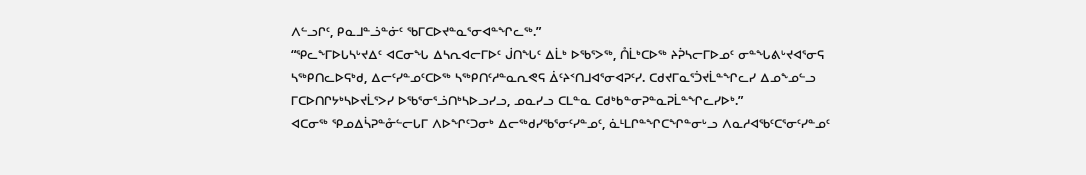ᐱᓪᓗᒋᑦ, ᑭᓇᒧᓐᓘᓐᓃᑦ ᖃᒥᑕᐅᔪᓐᓇᕐᓂᐊᓐᖏᓚᖅ.”
“ᕿᓚᖕᒥᐅᒐᓴᒡᔪᐃᑦ ᐊᑕᓂᖓ ᐃᓴᕆᐊᓕᒥᐅᑦ ᒎᑎᖓᑦ ᐃᒫᒃ ᐅᖃᕐᐳᖅ, ᑍᒫᒃᑕᐅᖅ ᔨᕉᓴᓕᒥᐅᓄᑦ ᓂᓐᖓᕕᒡᔪᐊᕐᓂᕋ ᓴᖅᑭᑎᓚᐅᕋᒃᑯ, ᐃᓕᑦᓯᓐᓄᑦᑕᐅᖅ ᓴᖅᑭᑎᑦᓱᓐᓇᕆᕙᕋ ᐄᑦᔨᑉᑎᒧᐊᕐᓂᐊᕈᑦᓯ. ᑕᑯᔪᒥᓇᕐᑑᔪᒫᓐᖏᓚᓯ ᐃᓄᖕᓄᓪᓗ ᒥᑕᐅᑎᒋᔭᒃᓴᐅᔪᒫᕐᐳᓯ ᐅᖃᕐᓂᕐᓘᑎᒃᓴᐅᓗᓯᓗ, ᓄᓇᓯᓗ ᑕᒪᓐᓇ ᑕᑯᒃᑲᓐᓂᕈᓐᓇᕈᒫᓐᖏᓚᓯᐅᒃ.”
ᐊᑕᓂᖅ ᕿᓄᐃᓵᕈᓐᓁᓪᓕᒐᒥ ᐱᐅᖏᑦᑐᓂᒃ ᐃᓕᖅᑯᓯᖃᕐᓂᑦᓯᓐᓄᑦ, ᓈᒻᒪᒋᓐᖏᑕᖏᓐᓂᒡᓗ ᐱᓇᓱᐊᖃᑦᑕᕐᓂᑦᓯᓐᓄᑦ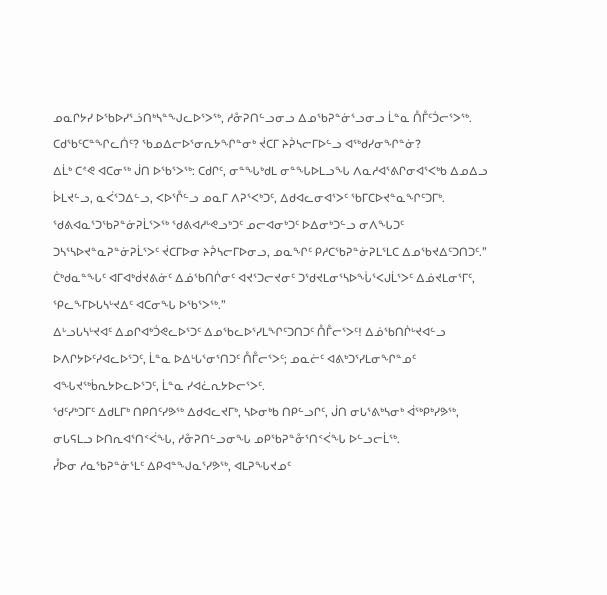ᓄᓇᒋᔭᓯ ᐅᖃᐅᓯᕐᓘᑎᒃᓴᓐᖑᓚᐅᕐᐳᖅ, ᓱᓁᕈᑎᓪᓗᓂᓗ ᐃᓄᖃᕈᓐᓃᕐᓗᓂᓗ ᒫᓐᓇ ᑍᒤᑦᑑᓕᕐᐳᖅ.
ᑕᑯᖃᑦᑕᓐᖏᓚᑏᑦ? ᖃᓄᐃᓕᐅᕐᓂᕆᔭᖏᓐᓂᒃ ᔫᑕᒥ ᔨᕉᓴᓕᒥᐅᓪᓗ ᐊᖅᑯᓯᓂᖏᓐᓃ?
ᐃᒫᒃ ᑕᕝᕙ ᐊᑕᓂᖅ ᒎᑎ ᐅᖃᕐᐳᖅ: ᑕᑯᒋᑦ, ᓂᓐᖓᒃᑯᒪ ᓂᓐᖓᐅᒪᓗᖓ ᐱᓇᓱᐊᕐᕕᒋᓂᐊᕐᐸᒃᑲ ᐃᓄᐃᓗ ᐆᒪᔪᓪᓗ, ᓇᐹᕐᑐᐃᓪᓗ, ᐸᐅᕐᒊᓪᓗ ᓄᓇᒥ ᐱᕈᕐᐸᒃᑐᑦ, ᐃᑯᐊᓚᓂᐊᕐᐳᑦ ᖃᒥᑕᐅᔪᓐᓇᖏᑦᑐᒥᒃ.
ᖁᕕᐊᓇᕐᑐᖃᕈᓐᓃᕈᒫᕐᐳᖅ ᖁᕕᐊᓱᒡᕙᓗᒃᑐᑦ ᓄᓕᐊᓂᒃᑐᑦ ᐅᐃᓂᒃᑐᓪᓗ ᓂᐱᖓᑐᑦ ᑐᓴᕐᓴᐅᔪᓐᓇᕈᓐᓃᕈᒫᕐᐳᑦ ᔫᑕᒥᐅᓂ ᔨᕉᓴᓕᒥᐅᓂᓗ, ᓄᓇᖏᑦ ᑭᓱᑕᖃᕈᓐᓃᕈᒪᕐᒪᑕ ᐃᓄᖃᔪᐃᑦᑐᑎᑐᑦ.”
ᑖᒃᑯᓇᓐᖓᑦ ᐊᒥᐊᒃᑰᔪᕕᓃᑦ ᐃᓅᖃᑎᒌᓂᑦ ᐊᔪᕐᑐᓕᔪᓂᑦ ᑐᖁᔪᒪᓂᕐᓴᐅᖔᕐᐸᒍᒫᕐᐳᑦ ᐃᓅᔪᒪᓂᕐᒥᑦ, ᕿᓚᖕᒥᐅᒐᓴᒡᔪᐃᑦ ᐊᑕᓂᖓ ᐅᖃᕐᐳᖅ.”
ᐃᒡᓗᒐᓴᒡᔪᐊᑦ ᐃᓄᒋᐊᒃᑑᕙᓚᐅᕐᑐᑦ ᐃᓄᖃᓚᐅᕐᓯᒪᖏᑦᑐᑎᑐᑦ ᑍᒤᓕᕐᐳᑦ! ᐃᓅᖃᑎᒌᒡᔪᐊᓪᓗ ᐅᐱᒋᔭᐅᑦᓯᐊᓚᐅᕐᑐᑦ, ᒫᓐᓇ ᐅᐃᒡᒐᕐᓂᕐᑎᑐᑦ ᑍᒤᓕᕐᐳᑦ; ᓄᓇᓖᑦ ᐊᕕᒃᑐᕐᓯᒪᓂᖏᓐᓄᑦ ᐊᖓᔪᖅᑳᕆᔭᐅᓚᐅᕐᑐᑦ, ᒫᓐᓇ ᓯᐊᓛᕆᔭᐅᓕᕐᐳᑦ.
ᖁᑦᓯᒃᑐᒥᑦ ᐃᑯᒪᒥᒃ ᑎᑭᑎᑦᓯᕗᖅ ᐃᑯᐊᓚᔪᒥᒃ, ᓴᐅᓂᒃᑲ ᑎᑭᓪᓗᒋᑦ, ᒎᑎ ᓂᒐᕐᕕᒃᓴᓂᒃ ᐋᖅᑭᒃᓯᕗᖅ, ᓂᒐᕋᒪᓗ ᐅᑎᕆᐊᕐᑎᑉᐹᖓ, ᓱᓁᕈᑎᓪᓗᓂᖓ ᓄᑭᖃᕈᓐᓁᕐᑎᑉᐹᖓ ᐅᓪᓗᓕᒫᖅ.
ᓮᐅᓂ ᓱᓇᖃᕈᓐᓃᕐᒪᑦ ᐃᑭᐊᓐᖑᓇᕐᓯᕗᖅ, ᐊᒪᕈᖓᔪᓄᑦ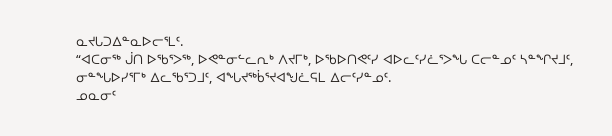ᓇᔪᒐᑐᐃᓐᓇᐅᓕᕐᒪᑦ.
“ᐊᑕᓂᖅ ᒎᑎ ᐅᖃᕐᐳᖅ, ᐅᕙᓐᓂᓪᓚᕆᒃ ᐱᔪᒥᒃ, ᐅᖃᐅᑎᕙᑦᓯ ᐊᐅᓚᑦᓯᓛᕐᐳᖓ ᑕᓕᓐᓄᑦ ᓴᓐᖏᔪᒧᑦ, ᓂᓐᖓᐅᓯᕐᒥᒃ ᐃᓚᖃᕐᑐᒧᑦ, ᐊᖓᔪᖅᑳᕐᔪᐊᖑᓛᕋᒪ ᐃᓕᑦᓯᓐᓄᑦ.
ᓄᓇᓂᑦ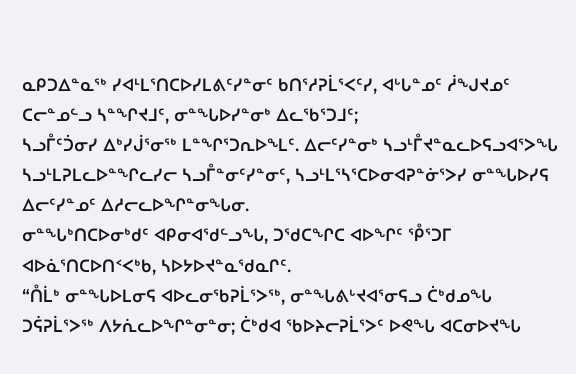ᓇᑭᑐᐃᓐᓇᖅ ᓯᐊᒻᒪᕐᑎᑕᐅᓯᒪᕕᑦᓯᓐᓂᑦ ᑲᑎᕐᓱᕈᒫᕐᐸᑦᓯ, ᐊᒡᒐᓐᓄᑦ ᓲᖑᔪᓄᑦ ᑕᓕᓐᓄᓪᓗ ᓴᓐᖏᔪᒧᑦ, ᓂᓐᖓᐅᓯᓐᓂᒃ ᐃᓚᖃᕐᑐᒧᑦ;
ᓴᓗᒤᑦᑑᓂᓯ ᐃᒃᓯᒎᕐᓂᖅ ᒪᓐᖏᕐᑐᕆᐅᖕᒪᑦ. ᐃᓕᑦᓯᓐᓂᒃ ᓴᓗᒻᒤᔪᓐᓇᓚᐅᕋᓗᐊᕐᐳᖓ ᓴᓗᒻᒪᕈᒪᓚᐅᓐᖏᓚᓯᓕ ᓴᓗᒤᓐᓂᑦᓯᓐᓂᑦ, ᓴᓗᒻᒪᕐᓴᕐᑕᐅᓂᐊᕈᓐᓃᕐᐳᓯ ᓂᓐᖓᐅᓯᕋ ᐃᓕᑦᓯᓐᓄᑦ ᐃᓱᓕᓚᐅᖏᓐᓂᖓᓂ.
ᓂᓐᖓᒃᑎᑕᐅᓂᒃᑯᑦ ᐊᑭᓂᐊᖁᓪᓗᖓ, ᑐᖁᑕᖏᑕ ᐊᐅᖏᑦ ᕾᕐᑐᒥ ᐊᐅᓈᕐᑎᑕᐅᑎᑉᐸᒃᑲ, ᓴᐅᔭᐅᔪᓐᓇᖁᓇᒋᑦ.
“ᑍᒫᒃ ᓂᓐᖓᐅᒪᓂᕋ ᐊᐅᓚᓂᖃᕈᒫᕐᐳᖅ, ᓂᓐᖓᕕᒡᔪᐊᕐᓂᕋᓗ ᑖᒃᑯᓄᖓ ᑐᕌᕈᒫᕐᐳᖅ ᐱᔭᕇᓚᐅᖏᓐᓂᓐᓂ; ᑖᒃᑯᐊ ᖃᐅᔨᓕᕈᒫᕐᐳᑦ ᐅᕙᖓ ᐊᑕᓂᐅᔪᖓ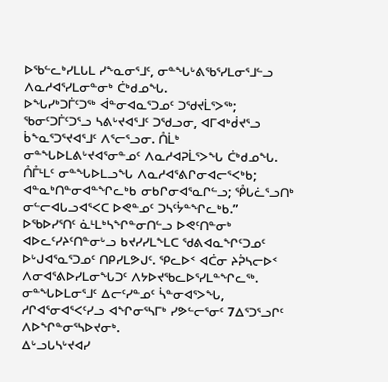ᐅᖃᓪᓚᒃᓯᒪᒐᒪ ᓯᖕᓇᓂᕐᒧᑦ, ᓂᓐᖓᒡᕕᖃᕐᓯᒪᓂᕐᒧᓪᓗ ᐱᓇᓱᐊᕐᓯᒪᓂᓐᓂᒃ ᑖᒃᑯᓄᖓ.
ᐅᖓᓯᒃᑐᒦᑦᑐᖅ ᐋᓐᓂᐊᓇᕐᑐᓄᑦ ᑐᖁᔪᒫᕐᐳᖅ; ᖃᓂᑦᑐᒦᑦᑐᕐᓗ ᓴᕕᒡᔪᐊᕐᒧᑦ ᑐᖁᓗᓂ, ᐊᒥᐊᒃᑰᔪᕐᓗ ᑳᖕᓇᕐᑐᕐᔪᐊᕐᒧᑦ ᐱᕐᓕᕐᓗᓂ. ᑍᒫᒃ ᓂᓐᖓᐅᒪᕕᒡᔪᐊᕐᓂᓐᓄᑦ ᐱᓇᓱᐊᕈᒫᕐᐳᖓ ᑖᒃᑯᓄᖓ.
ᑍᒤᒻᒪᑦ ᓂᓐᖓᐅᒪᓗᖓ ᐱᓇᓱᐊᕐᕕᒋᓂᐊᓕᕐᐸᒃᑲ; ᐊᓐᓇᒃᑎᓐᓂᐊᓐᖏᓚᒃᑲ ᓂᑲᒋᓂᐊᕐᓇᒋᓪᓗ; ᕾᒐᓛᕐᓗᑎᒃ ᓂᓪᓕᐊᒐᓗᐊᕐᐸᑕ ᐅᕙᓐᓄᑦ ᑐᓴᑦᔮᓐᖏᓚᒃᑲ.”
ᐅᖃᐅᓯᕐᑎᑦ ᓈᒻᒪᒃᓴᖏᓐᓂᑎᓪᓗ ᐅᕙᑦᑎᓐᓂᒃ ᐊᐅᓚᑦᓯᔨᑦᑎᓐᓂᒡᓗ ᑲᔪᓯᓯᒪᖕᒪᑕ ᖁᕕᐊᓇᖏᑦᑐᓄᑦ ᐅᒡᒍᐊᕐᓇᕐᑐᓄᑦ ᑎᑭᓯᒪᕗᒍᑦ. ᕿᓚᐅᑉ ᐊᑖᓂ ᔨᕉᓴᓕᐅᑉ ᐱᓂᐊᕐᕕᐅᓯᒪᓂᖓᑐᑦ ᐱᔭᐅᔪᖃᓚᐅᕐᓯᒪᓐᖏᓚᖅ.
ᓂᓐᖓᐅᒪᓂᕐᒧᑦ ᐃᓕᑦᓯᓐᓄᑦ ᓵᓐᓂᐊᕐᐳᖓ, ᓱᒋᐊᕐᓂᐊᕐᐸᑦᓯᓗ ᐊᖏᓂᕐᓴᒥᒃ ᓯᕗᓪᓕᕐᓂᑦ 7ᐃᕐᑐᕐᓗᒋᑦ ᐱᐅᖏᓐᓂᕐᓴᐅᔪᓂᒃ.
ᐃᒡᓗᒐᓴᒡᔪᐊᓯ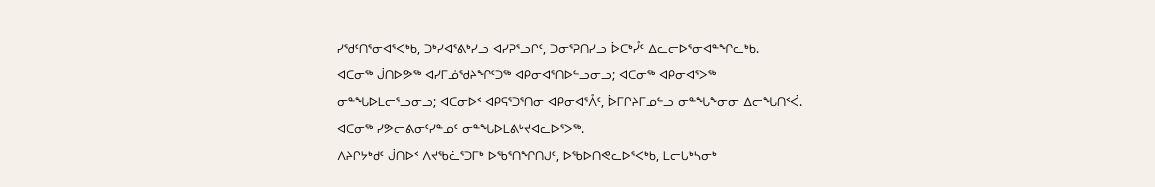ᓯᖁᑦᑎᕐᓂᐊᕐᐸᒃᑲ, ᑐᒃᓯᐊᕐᕕᒃᓯᓗ ᐊᓯᕈᕐᓗᒋᑦ, ᑐᓂᕐᕈᑎᓯᓗ ᐆᑕᒃᓮᑦ ᐃᓚᓕᐅᕐᓂᐊᓐᖏᓚᒃᑲ.
ᐊᑕᓂᖅ ᒎᑎᐅᕗᖅ ᐊᓯᒥᓅᖁᔨᖏᑦᑐᖅ ᐊᑭᓂᐊᕐᑎᐅᓪᓗᓂᓗ; ᐊᑕᓂᖅ ᐊᑭᓂᐊᕐᐳᖅ ᓂᓐᖓᐅᒪᓕᕐᓗᓂᓗ; ᐊᑕᓂᐅᑉ ᐊᑭᕋᕐᑐᕐᑎᓂ ᐊᑭᓂᐊᕐᐰᑦ, ᐆᒥᒋᔨᒥᓄᓪᓗ ᓂᓐᖓᖕᓂᓂ ᐃᓕᖓᑎᑉᐹ.
ᐊᑕᓂᖅ ᓯᕗᓕᕕᓂᑦᓯᓐᓄᑦ ᓂᓐᖓᐅᒪᕕᒡᔪᐊᓚᐅᕐᐳᖅ.
ᐱᔨᒋᔭᒃᑯᑦ ᒎᑎᐅᑉ ᐱᔪᖃᓛᕐᑐᒥᒃ ᐅᖃᕐᑎᖏᑎᒍᑦ, ᐅᖃᐅᑎᕙᓚᐅᕐᐸᒃᑲ, ᒪᓕᒐᒃᓴᓂᒃ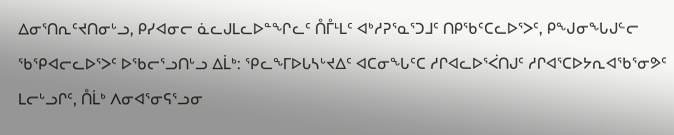ᐃᓂᕐᑎᕆᑦᔪᑎᓂᒡᓗ, ᑭᓯᐊᓂᓕ ᓈᓚᒍᒪᓚᐅᓐᖏᓚᑦ ᑍᒤᒻᒪᑦ ᐊᒃᓱᕈᕐᓇᕐᑐᒧᑦ ᑎᑭᖃᑦᑕᓚᐅᕐᐳᑦ, ᑭᖑᓂᖓᒍᓪᓕ ᖃᕿᐊᓕᓚᐅᕐᐳᑦ ᐅᖃᓕᕐᓗᑎᒡᓗ ᐃᒫᒃ: ᕿᓚᖕᒥᐅᒐᓴᒡᔪᐃᑦ ᐊᑕᓂᖓᑦᑕ ᓱᒋᐊᓚᐅᕐᐹᑎᒍᑦ ᓱᒋᐊᕐᑕᐅᔭᕆᐊᖃᕐᓂᕗᑦ ᒪᓕᒡᓗᒋᑦ, ᑍᒫᒃ ᐱᓂᐊᕐᓂᕋᕐᓗᓂ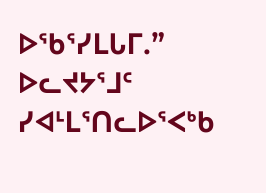ᐅᖃᕐᓯᒪᒐᒥ.”
ᐅᓚᔪᔭᕐᒧᑦ ᓯᐊᒻᒪᕐᑎᓚᐅᕐᐸᒃᑲ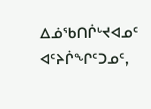ᐃᓅᖃᑎᒌᒡᔪᐊᓄᑦ ᐊᑦᔨᒌᖏᑦᑐᓄᑦ,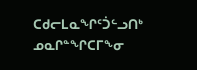ᑕᑯᓕᒪᓇᖏᑦᑑᓪᓗᑎᒃ ᓄᓇᒋᓐᖏᑕᒥᖕᓂ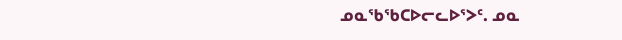ᓄᓇᖃᖃᑕᐅᓕᓚᐅᕐᐳᑦ. ᓄᓇ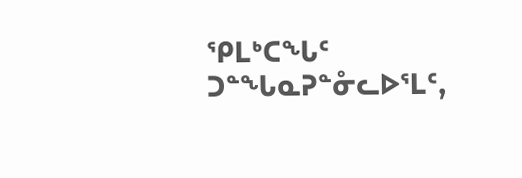ᕿᒪᒃᑕᖓᑦ ᑐᓐᖓᓇᕈᓐᓁᓚᐅᕐᒪᑦ,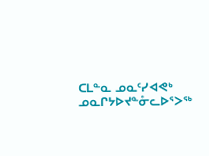ᑕᒪᓐᓇ ᓄᓇᑦᓯᐊᕙᒃ ᓄᓇᒋᔭᐅᔪᓐᓁᓚᐅᕐᐳᖅ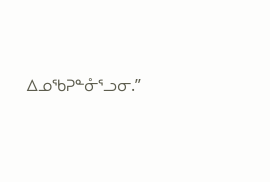ᐃᓄᖃᕈᓐᓁᕐᓗᓂ.”